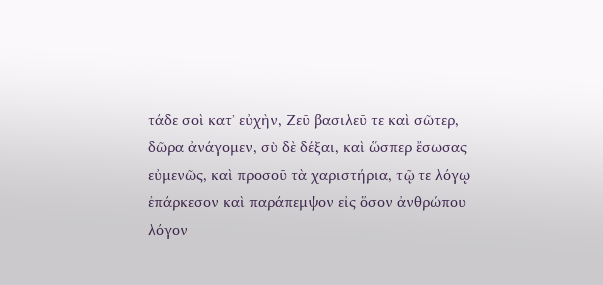τάδε σοὶ κατʼ εὐχὴν, Ζεῦ βασιλεῦ τε καὶ σῶτερ, δῶρα ἀνάγομεν, σὺ δὲ δέξαι, καὶ ὥσπερ ἔσωσας εὐμενῶς, καὶ προσοῦ τὰ χαριστήρια, τῷ τε λόγῳ ἐπάρκεσον καὶ παράπεμψον εἰς ὅσον ἀνθρώπου λόγον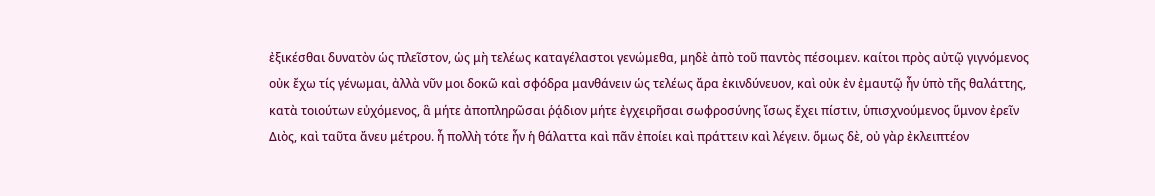ἐξικέσθαι δυνατὸν ὡς πλεῖστον, ὡς μὴ τελέως καταγέλαστοι γενώμεθα, μηδὲ ἀπὸ τοῦ παντὸς πέσοιμεν. καίτοι πρὸς αὐτῷ γιγνόμενος οὐκ ἔχω τίς γένωμαι, ἀλλὰ νῦν μοι δοκῶ καὶ σφόδρα μανθάνειν ὡς τελέως ἄρα ἐκινδύνευον, καὶ οὐκ ἐν ἐμαυτῷ ἦν ὑπὸ τῆς θαλάττης, κατὰ τοιούτων εὐχόμενος, ἃ μήτε ἀποπληρῶσαι ῥᾴδιον μήτε ἐγχειρῆσαι σωφροσύνης ἴσως ἔχει πίστιν, ὑπισχνούμενος ὕμνον ἐρεῖν Διὸς, καὶ ταῦτα ἄνευ μέτρου. ἦ πολλὴ τότε ἦν ἡ θάλαττα καὶ πᾶν ἐποίει καὶ πράττειν καὶ λέγειν. ὅμως δὲ, οὐ γὰρ ἐκλειπτέον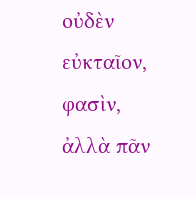οὐδὲν εὐκταῖον, φασὶν, ἀλλὰ πᾶν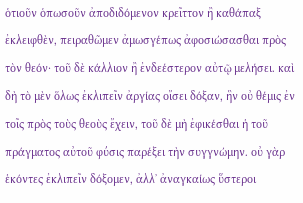ὁτιοῦν ὁπωσοῦν ἀποδιδόμενον κρεῖττον ἢ καθάπαξ ἐκλειφθὲν, πειραθῶμεν ἀμωσγέπως ἀφοσιώσασθαι πρὸς τὸν θεόν· τοῦ δὲ κάλλιον ἢ ἐνδεέστερον αὐτῷ μελήσει. καὶ δὴ τὸ μὲν ὅλως ἐκλιπεῖν ἀργίας οἴσει δόξαν, ἣν οὐ θέμις ἐν τοῖς πρὸς τοὺς θεοὺς ἔχειν, τοῦ δὲ μὴ ἐφικέσθαι ἡ τοῦ πράγματος αὐτοῦ φύσις παρέξει τὴν συγγνώμην. οὐ γὰρ ἑκόντες ἐκλιπεῖν δόξομεν, ἀλλʼ ἀναγκαίως ὕστεροι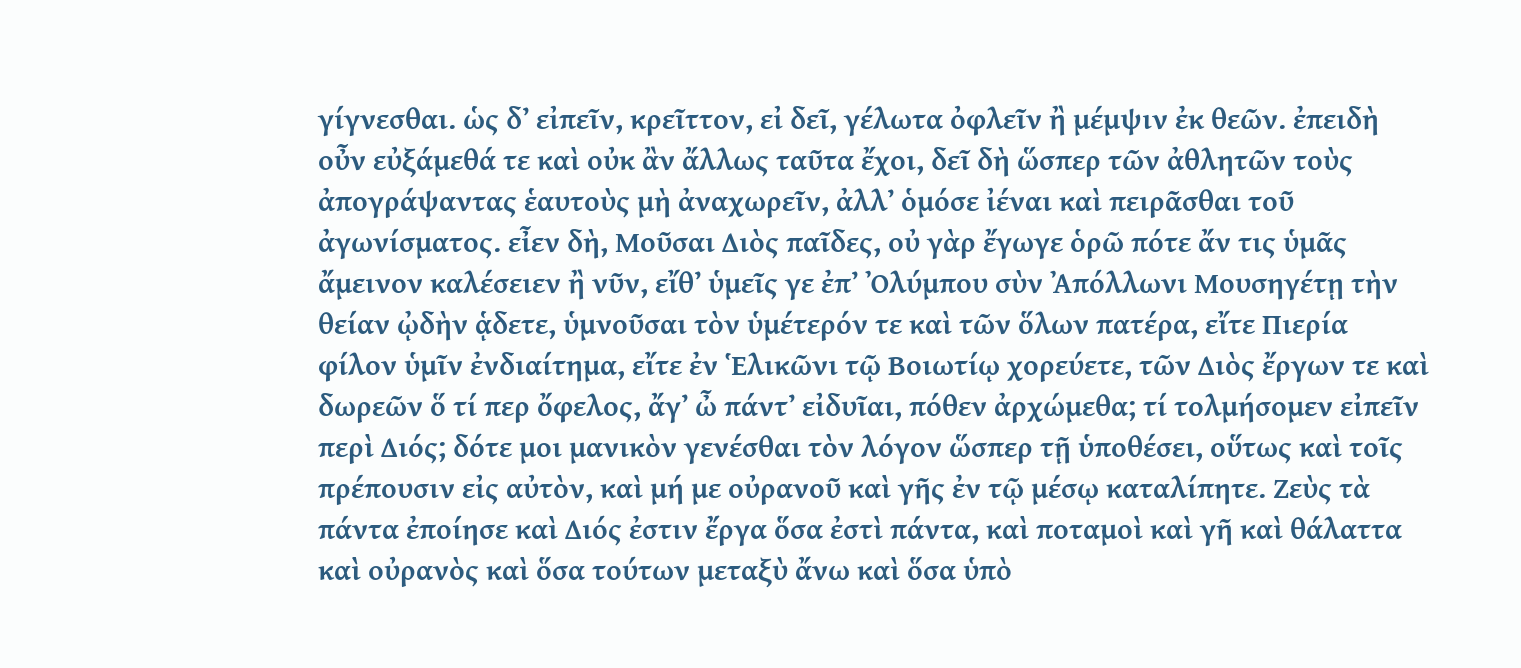γίγνεσθαι. ὡς δʼ εἰπεῖν, κρεῖττον, εἰ δεῖ, γέλωτα ὀφλεῖν ἢ μέμψιν ἐκ θεῶν. ἐπειδὴ οὖν εὐξάμεθά τε καὶ οὐκ ἂν ἄλλως ταῦτα ἔχοι, δεῖ δὴ ὥσπερ τῶν ἀθλητῶν τοὺς ἀπογράψαντας ἑαυτοὺς μὴ ἀναχωρεῖν, ἀλλʼ ὁμόσε ἰέναι καὶ πειρᾶσθαι τοῦ ἀγωνίσματος. εἶεν δὴ, Μοῦσαι Διὸς παῖδες, οὐ γὰρ ἔγωγε ὁρῶ πότε ἄν τις ὑμᾶς ἄμεινον καλέσειεν ἢ νῦν, εἴθʼ ὑμεῖς γε ἐπʼ Ὀλύμπου σὺν Ἀπόλλωνι Μουσηγέτῃ τὴν θείαν ᾠδὴν ᾁδετε, ὑμνοῦσαι τὸν ὑμέτερόν τε καὶ τῶν ὅλων πατέρα, εἴτε Πιερία φίλον ὑμῖν ἐνδιαίτημα, εἴτε ἐν Ἑλικῶνι τῷ Βοιωτίῳ χορεύετε, τῶν Διὸς ἔργων τε καὶ δωρεῶν ὅ τί περ ὄφελος, ἄγʼ ὦ πάντʼ εἰδυῖαι, πόθεν ἀρχώμεθα; τί τολμήσομεν εἰπεῖν περὶ Διός; δότε μοι μανικὸν γενέσθαι τὸν λόγον ὥσπερ τῇ ὑποθέσει, οὕτως καὶ τοῖς πρέπουσιν εἰς αὐτὸν, καὶ μή με οὐρανοῦ καὶ γῆς ἐν τῷ μέσῳ καταλίπητε. Ζεὺς τὰ πάντα ἐποίησε καὶ Διός ἐστιν ἔργα ὅσα ἐστὶ πάντα, καὶ ποταμοὶ καὶ γῆ καὶ θάλαττα καὶ οὐρανὸς καὶ ὅσα τούτων μεταξὺ ἄνω καὶ ὅσα ὑπὸ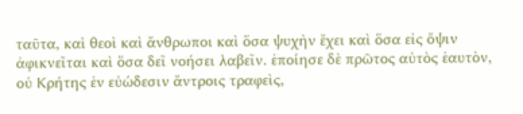ταῦτα, καὶ θεοὶ καὶ ἄνθρωποι καὶ ὅσα ψυχὴν ἔχει καὶ ὅσα εἰς ὄψιν ἀφικνεῖται καὶ ὅσα δεῖ νοήσει λαβεῖν. ἐποίησε δὲ πρῶτος αὐτὸς ἑαυτὸν, οὐ Κρήτης ἐν εὐώδεσιν ἄντροις τραφεὶς,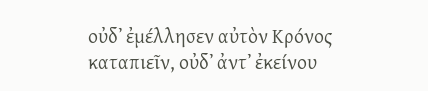οὐδʼ ἐμέλλησεν αὐτὸν Κρόνος καταπιεῖν, οὐδʼ ἀντʼ ἐκείνου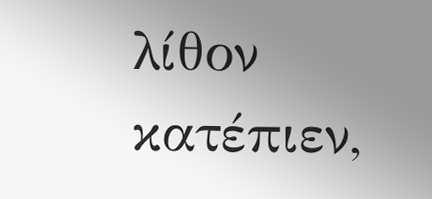λίθον κατέπιεν,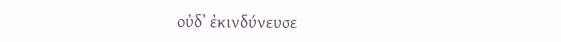οὐδʼ ἐκινδύνευσε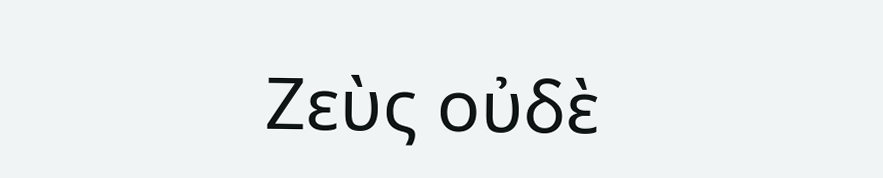Ζεὺς οὐδὲ